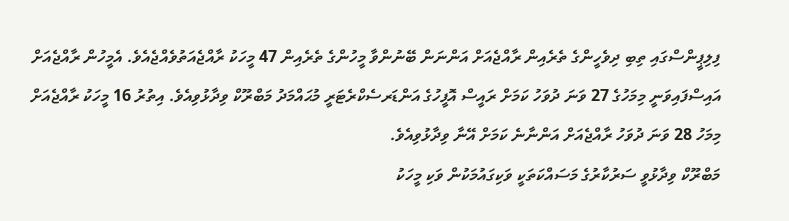ފިލިޕީންސްގައި ތިބި ދިވެހީންގެ ތެރެއިން ރާއްޖެއަށް އަންނަން ބޭނުންވާ މީހުންގެ ތެރެއިން 47 މީހަކު ރާއްޖެއަތުވެއްޖެއެވެ. އެމީހުން ރާއްޖެއަށް އައިސްފައިވަނީ މިމަހުގެ 27 ވަނަ ދުވަހު ކަމަށް ރައީސް އޮފީހުގެ އަންޑަރސެކްރެޓަރީ މުޙައްމަދު މަބްރޫކް ވިދާޅުވިއެވެ. އިތުރު 16 މީހަކު ރާއްޖެއަށް މިމަހު 28 ވަނަ ދުވަހު ރާއްޖެއަށް އަންނާނެ ކަމަށް އޭނާ ވިދާޅުވިއެވެ.
މަބްރޫކް ވިދާޅުވީ ސަރުކާރުގެ މަސައްކަތަކީ ވަކިގައުމަކުން ވަކި މީހަކު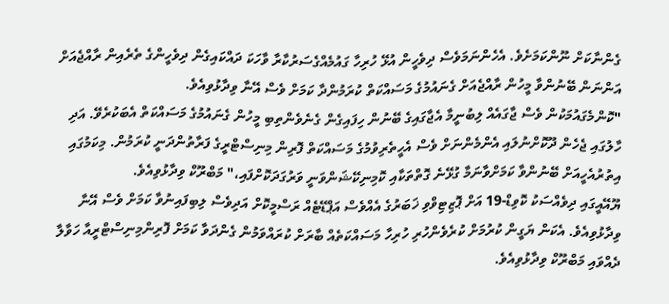ގެންނާކަށް ނޫންކަމަށެވެ. އެހެންނަމަވެސް ދިވެހީން އުޅޭ ހުރިހާ ގައުމެއްގެސަރުކާރާ ވާހަކަ ދައްކައިގެން ދިވެހީންގެ ތެރެއިން ރާއްޖެއަށް އަންނަން ބޭނުންވާ މީހުން ރާއްޖެއަށް ގެނައުމުގެ މަސައްކަތް ކުރަމުންދާ ކަމަށް ވެސް އޭނާ ވިދާޅުވިއެވެ.
"ކޮންމެގައުމަކުން ވެސް ޖާގައެއް ލިބުނީމާ އެޖާގައިގެ ބޭނުން ހިފައިގެން ގެނެވެންތިބި މީހުން ގެނައުމުގެ މަސައްކަތް އެބަކުރެވޭ. އަދި ހާލުގައި ޖެހެން ދޫކޮށްނުލައި އެންމެންނަށް ވެސް އެހީތެރިވުމުގެ މަސައްކަތް ފޮރިން މިނިސްޓްރީގެ ފަރާތުންދަނީ ކުރަމުން. މިކަމުގައި އިތުރުއެހީއަށް ބޭނުންވާ ކަމަށްވާނަމާ ގުޅޭނެ ގޮތްތަކާއި ކޮމިނިކޭޝަންވަނީ ވަރުގަދަކޮށްފައި،" މަބްރޫކް ވިދާޅުވިއެވެ.
ޔޫއޭއީގައި ދިވެއްސަކު ކޮވިޑް-19 އަށް ޕޮޒިޓިވްވި ޚަބަރުގެ އެއްވެސް އަޕްޑޭޓެއް ރަސްމީކޮށް އަދިވެސް ލިބިފައިނުވާ ކަމަށް ވެސް އޭނާ ވިދާޅުވިއެވެ. އެކަން ޔަގީން ކުރުމަށް ކުރެވެންހުރި ހުރިހާ މަސައްކަތެއް ބާރަށް ކުރައްވަމުން ގެންދަވާ ކަމަށް ފޮރިންމިނިސްޓްރީއާ ހަވާލާ ދެއްވައި މަބްރޫކް ވިދާޅުވިއެވެ.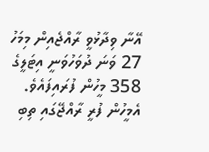އޭނާ ވިދާޅުވީ ރާއްޖެއިން މިމަހު 27 ވަނަ ދުވަހުވަނީ އިޓަލީގެ 358 މީހުން ފުރައިފައެވެ. އެމީހުން ފުރީ ރާއްޖޭގައި ތިބި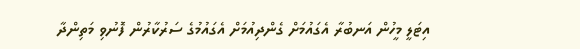އިޓަލީ މީހުން އަނބުރާ އެގައުމަށް ގެންދިއުމަށް އެގައުމުގެ ސަރުކާރުން ފޮނުވި މަތިންދާ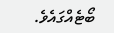ބޯޓެއްގައެވެ.